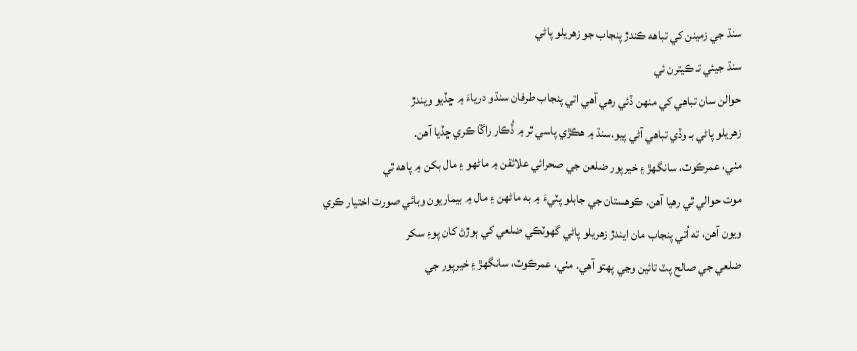سنڌ جي زمينن کي تباهه ڪندڙ پنجاب جو زهريلو پاڻي
سنڌ جيئي تـ ڪيترن ئي
حوالن سان تباهي کي منهن ڏئي رهي آهي اتي پنجاب طرفان سنڌو درياءَ ۾ ڇڏيو ويندڙ
زهريلو پاڻي بـ وڏي تباهي آڻي پيو.سنڌ ۾ هڪڙي پاسي ٿر ۾ ڏُڪار راڱا ڪري ڇڏيا آهن.
مٺي، عمرڪوٽ، سانگهڙ ۽ خيرپور ضلعن جي صحرائي علائقن ۾ ماڻهو ۽ مال بکن ۾ پاهه ٿي
موت حوالي ٿي رهيا آهن. ڪوهستان جي جابلو پٽيءَ ۾ به ماڻهن ۽ مال ۾ بيماريون وبائي صورت اختيار ڪري
ويون آهن، ته اُتي پنجاب مان ايندڙ زهريلو پاڻي گهوٽڪي ضلعي کي ٻوڙڻ کان پوءِ سکر
ضلعي جي صالح پٽ تائين وڃي پهتو آهي. مٺي، عمرڪوٽ، سانگهڙ ۽ خيرپور جي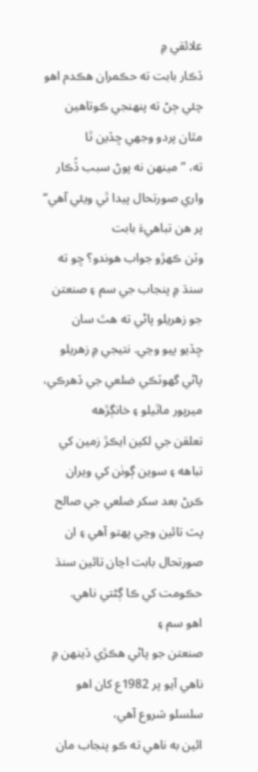علائقي ۾
ڏڪار بابت ته حڪمران هڪدم اهو چئي ڄڻ ته پنهنجي ڪوتاهين مٿان پردو وجهي ڇڏين ٿا
ته، ”مينهن نه پوڻ سبب ڏُڪار واري صورتحال پيدا ٿي ويئي آهي“ پر هن تباهيءَ بابت
وٽن ڪهڙو جواب هوندو؟ ڇو ته سنڌ ۾ پنجاب جي سم ۽ صنعتن جو زهريلو پاڻي ته هٿ سان
ڇڏيو پيو وڃي. نتيجي ۾ زهريلو پاڻي گهوٽڪي ضلعي جي ڏهرڪي، ميرپور ماٿيلو ۽ خانڳڙهه
تعلقن جي لکين ايڪڙ زمين کي تباهه ۽ سوين ڳوٺن کي ويران ڪرڻ بعد سکر ضلعي جي صالح
پٽ تائين وڃي پهتو آهي ۽ ان صورتحال بابت اڃان تائين سنڌ حڪومت کي ڪا ڳڻتي ناهي.
اهو سم ۽
صنعتن جو پاڻي هڪڙي ڏينهن ۾ ناهي آيو پر 1982ع کان اهو سلسلو شروع آهي،
ائين به ناهي ته ڪو پنجاب مان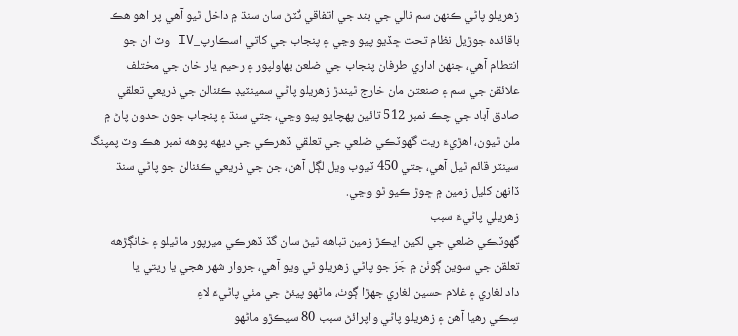زهريلو پاڻي ڪنهن سم نالي جي بند جي اتفاقي ٽُٽڻ سان سنڌ ۾ داخل ٿيو آهي پر اهو هڪ
باقائده جوڙيل نظام تحت ڇڏيو پيو وڃي ۽ پنجاب جي کاتي اسڪارپ_IV وٽ ان جو
انتطام آهي، جنهن اداري طرفان پنجاب جي ضلعن بهاولپور ۽ رحيم يار خان جي مختلف
علائقن جي سم ۽ صنعتن مان خارج ٿيندڙ زهريلو پاڻي سمينٽيڊ ڪئنالن جي ذريعي تعلقي
صادق آباد جي چڪ نمبر 512 تائين پهچايو پيو وڃي، جتي سنڌ ۽ پنجاب جون حدون پاڻ ۾
ملن ٿيون، اهڙيءَ ريت گهوٽڪي ضلعي جي تعلقي ڏهرڪي جي ديهه پوهه نمبر هڪ وٽ پمپنگ
سينٽر قائم ٿيل آهي، جتي 450 ٽيوب ويل لڳل آهن، جن جي ذريعي ڪئنالن جو پاڻي سنڌ
ڏانهن کليل زمين ۾ ڇوڙ ڪيو ٿو وڃي.
زهريلي پاڻيءَ سبب
گهوٽڪي ضلعي جي لکين ايڪڙ زمين تباهه ٿيڻ سان گڏ ڏهرڪي ميرپور ماٿيلو ۽ خانڳڙهه
تعلقن جي سوين ڳوٺن ۾ جَرَ جو پاڻي زهريلو ٿي ويو آهي، جروار شهر هجي يا ريتي يا
داد لغاري ۽ غلام حسين لغاري جهڙا ڳوٺ، ماڻهو پيئڻ جي مٺي پاڻيءَ لاءِ
سِڪي رهيا آهن ۽ زهريلو پاڻي واپرائڻ سبب 80 سيڪڙو ماڻهو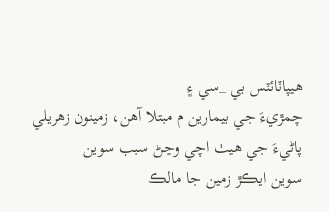هيپاٽائٽس بي _سي ۽
چمڙيءَ جي بيمارين م مبتلا آهن، زمينون زهريلي پاڻيءَ جي هيٺ اچي وڃڻ سبب سوين
سوين ايڪڙ زمين جا مالڪ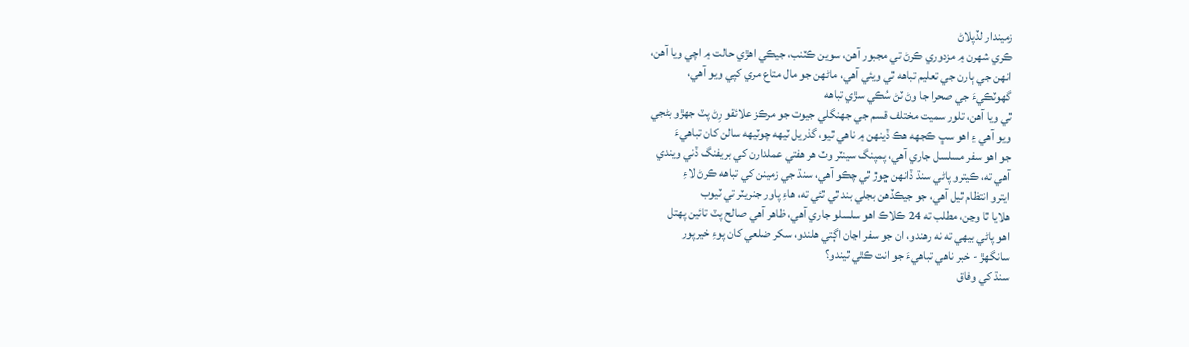زميندار لڏپلاڻ
ڪري شهرن ۾ مزدوري ڪرڻ تي مجبور آهن، سوين ڪٽنب، جيڪي اهڙي حالت ۾ اچي ويا آهن،
انهن جي ٻارن جي تعليم تباهه ٿي ويئي آهي، ماڻهن جو مال متاع مري کپي ويو آهي،
گهوٽڪيءَ جي صحرا جا وڻ ٽڻ سُڪي سڙي تباهه
ٿي ويا آهن، تلور سميت مختلف قسم جي جهنگلي جيوت جو مرڪز علائقو رِڻ پٽ جهڙو بڻجي
ويو آهي ۽ اهو سڀ ڪجهه هڪ ڏينهن ۾ ناهي ٿيو، گذريل ٽيهه چوٽيهه سالن کان تباهيءَ
جو اهو سفر مسلسل جاري آهي، پمپنگ سينٽر وٽ هر هفتي عملدارن کي بريفنگ ڏني ويندي
آهي ته، ڪيترو پاڻي سنڌ ڏانهن ڇوڙ ٿي چڪو آهي، سنڌ جي زمينن کي تباهه ڪرڻ لاءِ
ايترو انتظام ٿيل آهي، جو جيڪڏهن بجلي بند ٿي ٿئي ته، هاءِ پاور جنريٽر تي ٽيوب
هلايا ٿا وڃن، مطلب ته 24 ڪلاڪ اهو سلسلو جاري آهي، ظاهر آهي صالح پٽ تائين پهتل
اهو پاڻي بيهي ته نه رهندو، ان جو سفر اڃان اڳتي هلندو، سکر ضلعي کان پوءِ خيرپور
سانگهڙ - خبر ناهي تباهيءَ جو انت ڪٿي ٿيندو؟
سنڌ کي وفاق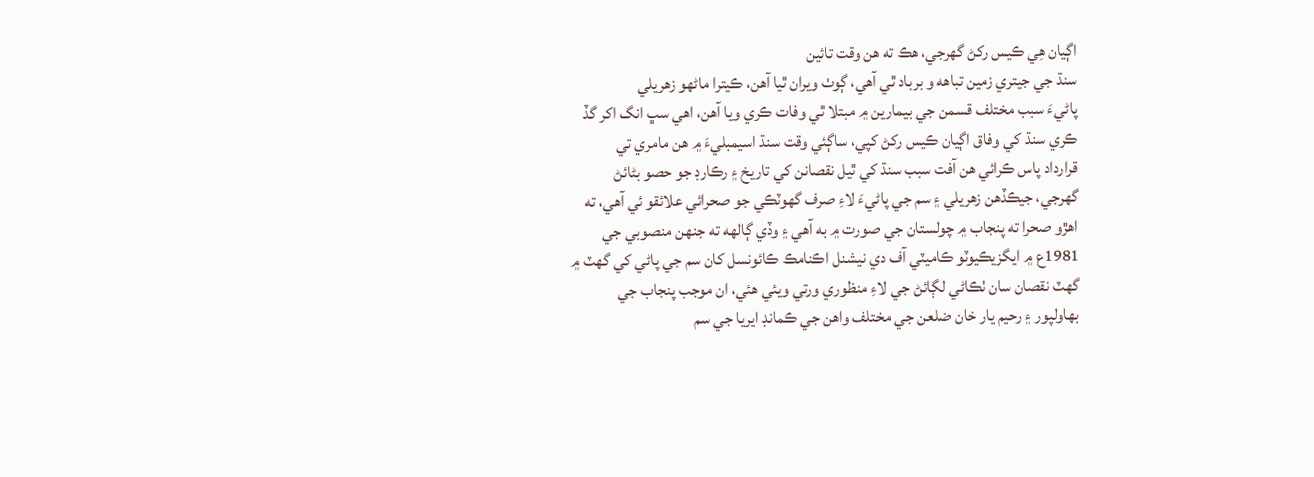اڳيان هِي ڪيس رکڻ گهرجي، هڪ ته هن وقت تائين
سنڌ جي جيتري زمين تباهه و برباد ٿي آهي، ڳوٺ ويران ٿيا آهن، ڪيترا ماڻهو زهريلي
پاڻيءَ سبب مختلف قسمن جي بيمارين ۾ مبتلا ٿي وفات ڪري ويا آهن، اهي سڀ انگ اکر گڏ
ڪري سنڌ کي وفاق اڳيان ڪيس رکڻ کپي، ساڳئي وقت سنڌ اسيمبليءَ ۾ هن مامري تي
قرارداد پاس ڪرائي هن آفت سبب سنڌ کي ٿيل نقصانن کي تاريخ ۽ رڪارڊ جو حصو بڻائڻ
گهرجي، جيڪڏهن زهريلي ۽ سم جي پاڻيءَ لاءِ صرف گهوٽڪي جو صحرائي علائقو ئي آهي، ته
اهڙو صحرا ته پنجاب ۾ چولستان جي صورت ۾ به آهي ۽ وڏي ڳالهه ته جنهن منصوبي جي
1981ع ۾ ايگزيڪيوٽو ڪاميٽي آف دي نيشنل اڪنامڪ ڪائونسل کان سم جي پاڻي کي گهٽ ۾
گهٽ نقصان سان ٺڪاڻي لڳائڻ جي لاءِ منظوري ورتي ويئي هئي، ان موجب پنجاب جي
بهاولپور ۽ رحيم يار خان ضلعن جي مختلف واهن جي ڪمانڊ ايريا جي سم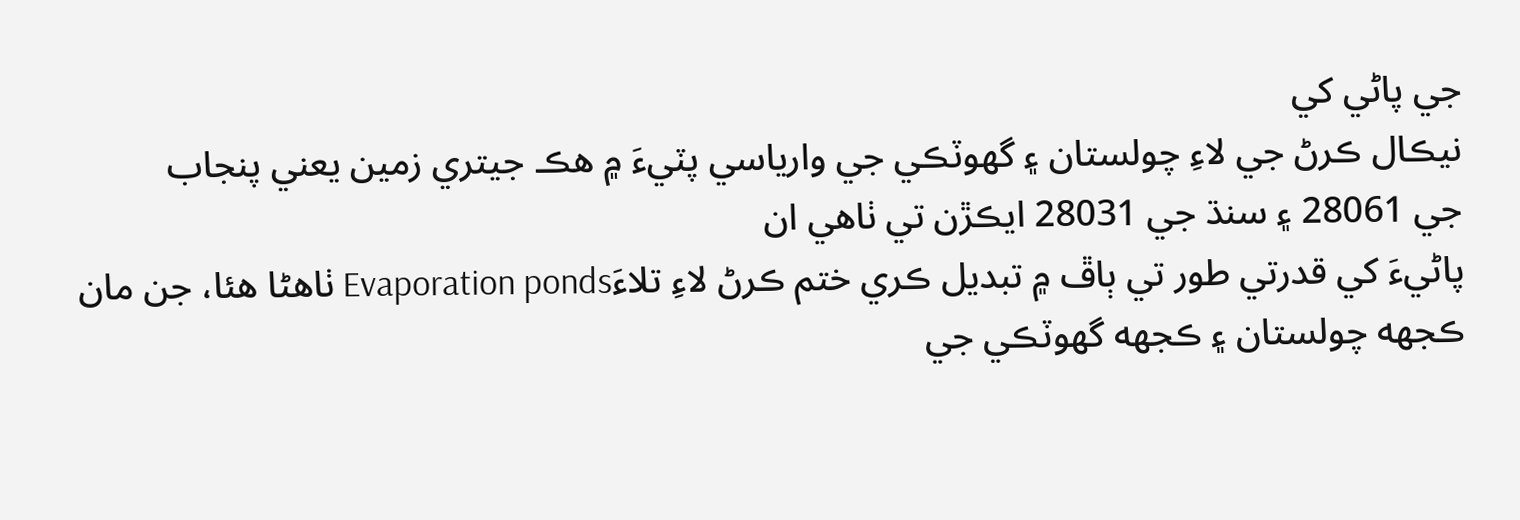جي پاڻي کي
نيڪال ڪرڻ جي لاءِ چولستان ۽ گهوٽڪي جي وارياسي پٽيءَ ۾ هڪ جيتري زمين يعني پنجاب
جي 28061 ۽ سنڌ جي 28031 ايڪڙن تي ٺاهي ان
پاڻيءَ کي قدرتي طور تي ٻاڦ ۾ تبديل ڪري ختم ڪرڻ لاءِ تلاءَEvaporation ponds ٺاهڻا هئا، جن مان ڪجهه چولستان ۽ ڪجهه گهوٽڪي جي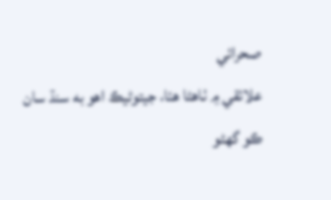صحرائي
علائقي ۾ ٺاهڻا هئا، جيتوڻيڪ اهو به سنڌ سان ڪو گهڻو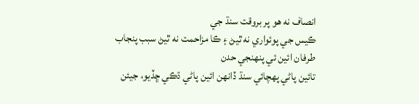انصاف نه هو پر بروقت سنڌ جي
ڪيس جي پوئواري نه ٿيڻ ۽ ڪا مزاحمت نه ٿيڻ سبب پنجاب طرفان ائين ئي پنهنجي حدن
تائين پاڻي پهچائي سنڌ ڏانهن ائين پاڻي ڌڪي ڇڏيو، جيئن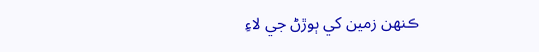ڪنهن زمين کي ٻوڙڻ جي لاءِ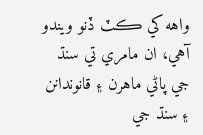واهه کي ڪٽ ڏنو ويندو آهي، ان مامري تي سنڌ جي پاڻي ماهرن ۽ قانوندانن ۽ سنڌ جي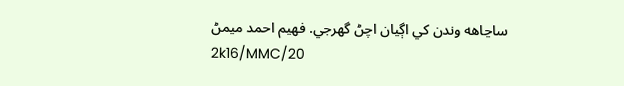ساڃاهه وندن کي اڳيان اچڻ گهرجي. فهيم احمد ميمڻ
2k16/MMC/20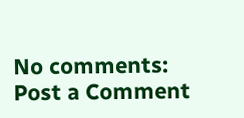No comments:
Post a Comment